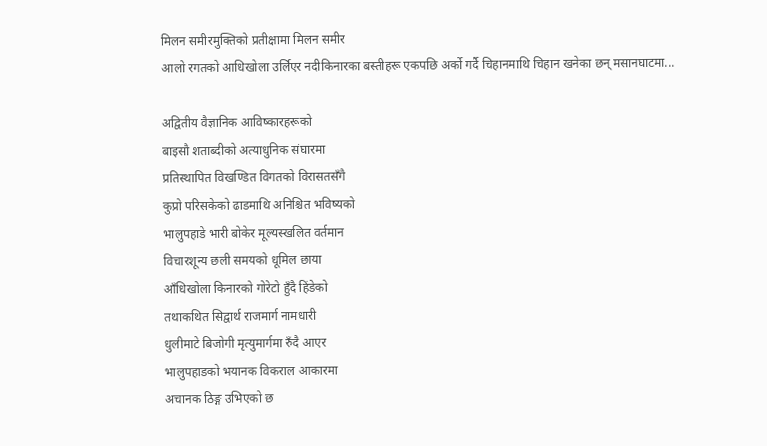मिलन समीरमुक्तिको प्रतीक्षामा मिलन समीर
आलो रगतको आधिखोला उर्लिएर नदीकिनारका बस्तीहरू एकपछि अर्को गर्दै चिहानमाथि चिहान खनेका छन् मसानघाटमा...

अद्वितीय वैज्ञानिक आविष्कारहरूको
बाइसौ शताब्दीको अत्याधुनिक संघारमा
प्रतिस्थापित विखण्डित विगतको विरासतसँगै
कुप्रो परिसकेको ढाडमाथि अनिश्चित भविष्यको
भालुपहाडे भारी बोकेर मूल्यस्खलित वर्तमान
विचारशून्य छली समयको धूमिल छाया
आँधिखोला किनारको गोरेटो हुँदै हिंडेको
तथाकथित सिद्वार्थ राजमार्ग नामधारी
धुलीमाटे बिजोगी मृत्युमार्गमा रुँदै आएर
भालुपहाडको भयानक विकराल आकारमा
अचानक ठिङ्ग उभिएको छ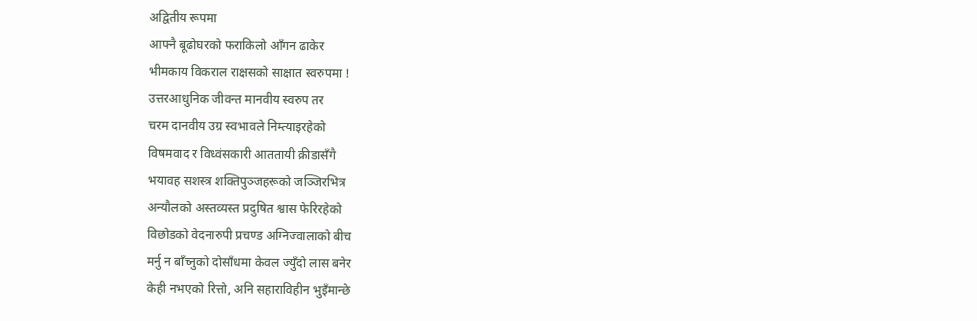अद्वितीय रूपमा
आफ्नै बूढोघरको फराकिलो आँगन ढाकेर
भीमकाय विकराल राक्षसको साक्षात स्वरुपमा !
उत्तरआधुनिक जीवन्त मानवीय स्वरुप तर
चरम दानवीय उग्र स्वभावले निम्त्याइरहेको
विषमवाद र विध्वंसकारी आततायी क्रीडासँगै
भयावह सशस्त्र शक्तिपुञ्जहरूको जञ्जिरभित्र
अन्यौलको अस्तव्यस्त प्रदुषित श्वास फेरिरहेको
विछोडको वेदनारुपी प्रचण्ड अग्निज्वालाको बीच
मर्नु न बाँच्नुको दोसाँधमा केवल ज्युँदो लास बनेर
केही नभएको रित्तो, अनि सहाराविहीन भुइँमान्छे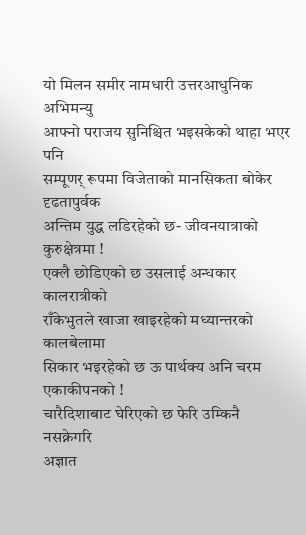यो मिलन समीर नामधारी उत्तरआधुनिक अभिमन्यु
आफ्नो पराजय सुनिश्चित भइसकेको थाहा भएर पनि
सम्पूणर् रूपमा विजेताको मानसिकता बोकेर दृढतापुर्वक
अन्तिम युद्ध लडिरहेको छ- जीवनयात्राको कुरुक्षेत्रमा !
एक्लै छोडिएको छ उसलाई अन्धकार कालरात्रीको
राँकेभुतले खाजा खाइरहेको मध्यान्तरको कालबेलामा
सिकार भइरहेको छ ऊ पार्थक्य अनि चरम एकाकीपनको !
चारैदिशाबाट घेरिएको छ फेरि उम्किनै नसक्नेगरि
अज्ञात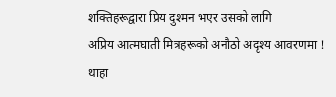शक्तिहरूद्वारा प्रिय दुश्मन भएर उसको लागि
अप्रिय आत्मघाती मित्रहरूको अनौठो अदृश्य आवरणमा !
थाहा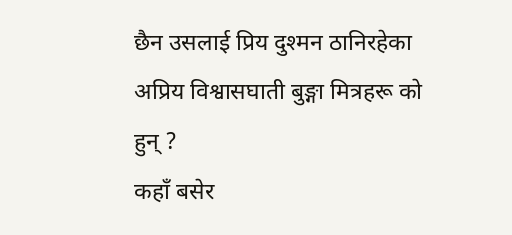छैन उसलाई प्रिय दुश्मन ठानिरहेका
अप्रिय विश्वासघाती बुङ्गा मित्रहरू को हुन् ?
कहाँ बसेर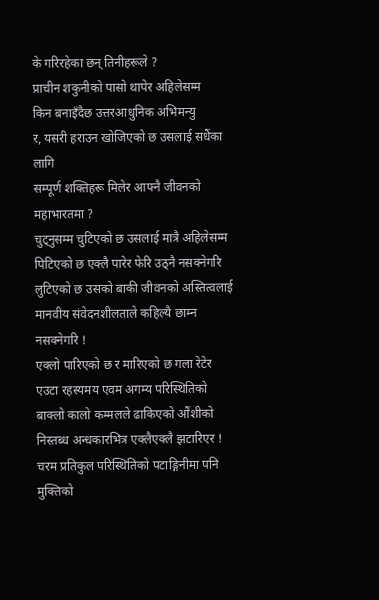के गरिरहेका छन् तिनीहरूले ?
प्राचीन शकुनीको पासो थापेर अहिलेसम्म
किन बनाइँदैछ उत्तरआधुनिक अभिमन्यु
र, यसरी हराउन खोजिएको छ उसलाई सधैंका लागि
सम्पूर्ण शक्तिहरू मिलेर आफ्नै जीवनको महाभारतमा ?
चुट्नुसम्म चुटिएको छ उसलाई मात्रै अहिलेसम्म
पिटिएको छ एक्लै पारेर फेरि उठ्नै नसक्नेगरि
लुटिएको छ उसको बाकी जीवनको अस्तित्वलाई
मानवीय संवेदनशीलताले कहिल्यै छाम्न नसक्नेगरि !
एक्लो पारिएको छ र मारिएको छ गला रेटेर
एउटा रहस्यमय एवम अगम्य परिस्थितिको
बाक्लो कालो कम्मलले ढाकिएको औंशीको
निस्तब्ध अन्धकारभित्र एक्लैएक्लै झटारिएर !
चरम प्रतिकुल परिस्थितिको पटाङ्गिनीमा पनि
मुक्तिको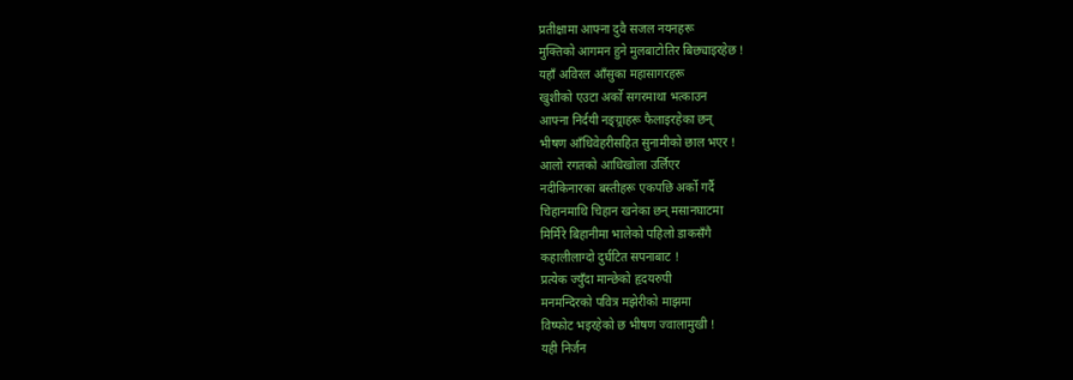प्रतीक्षामा आफ्ना दुवै सजल नयनहरू
मुक्तिको आगमन हुने मुलबाटोतिर बिछ्याइरहेछ !
यहाँ अविरल आँसुका महासागरहरू
खुशीको एउटा अर्को सगरमाथा भत्काउन
आफ्ना निर्दयी नङ्ग्र्राहरू फैलाइरहेका छन्
भीषण आँधिवेहरीसहित सुनामीको छाल भएर !
आलो रगतको आधिखोला उर्लिएर
नदीकिनारका बस्तीहरू एकपछि अर्को गर्दै
चिहानमाथि चिहान खनेका छन् मसानघाटमा
मिर्मिरे बिहानीमा भालेको पहिलो डाकसँगै
कहालीलाग्दो दुर्घटित सपनाबाट !
प्रत्येक ज्युँदा मान्छेको हृदयरुपी
मनमन्दिरको पवित्र मझेरीको माझमा
विष्फोट भइरहेको छ भीषण ज्वालामुखी !
यही निर्जन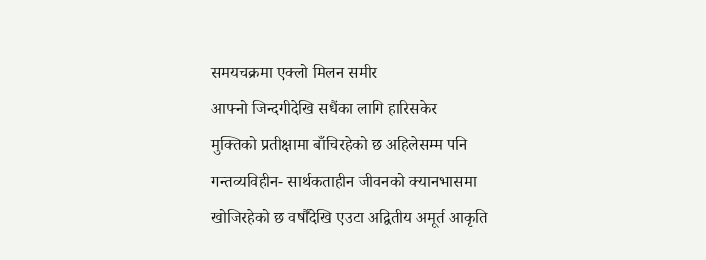समयचक्रमा एक्लो मिलन समीर
आफ्नो जिन्दगीदेखि सधैंका लागि हारिसकेर
मुक्तिको प्रतीक्षामा बाँचिरहेको छ अहिलेसम्म पनि
गन्तव्यविहीन- सार्थकताहीन जीवनको क्यानभासमा
खोजिरहेको छ वर्षौंदेखि एउटा अद्वितीय अमूर्त आकृति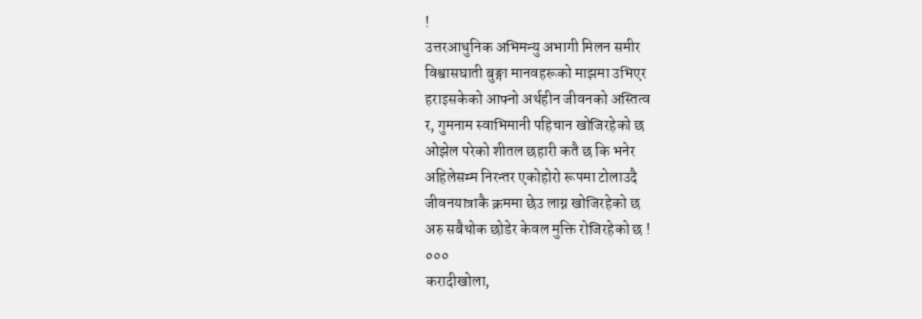!
उत्तरआधुनिक अभिमन्यु अभागी मिलन समीर
विश्वासघाती बुङ्गा मानवहरूको माझमा उभिएर
हराइसकेको आफ्नो अर्थहीन जीवनको अस्तित्व
र, गुमनाम स्वाभिमानी पहिचान खोजिरहेको छ
ओझेल परेको शीतल छहारी कतै छ कि भनेर
अहिलेसम्म निरन्तर एकोहोरो रूपमा टोलाउदै
जीवनयात्राकै क्रममा छेउ लाग्न खोजिरहेको छ
अरु सबैथोक छोडेर केवल मुक्ति रोजिरहेको छ !
०००
करादीखोला,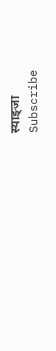स्याङ्जा
Subscribe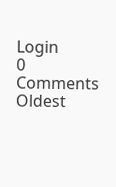Login
0 Comments
Oldest